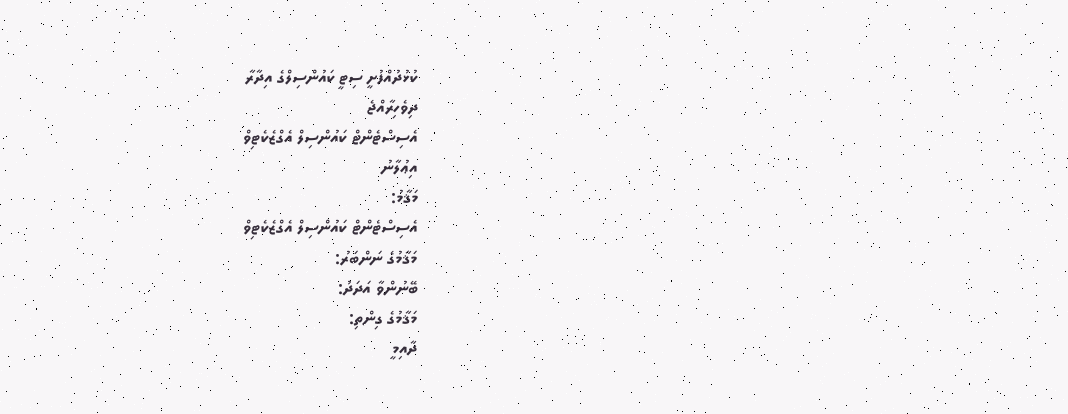ކުޅުދުއްފުށީ ސިޓީ ކައުންސިލްގެ އިދާރާ
ދިވެހިރާއްޖެ
އެސިސްޓެންޓް ކައުންސިލް އެގްޒެކެޓިވް
އިޢުލާނު
މަޤާމު:
އެސިސްޓެންޓް ކައުންސިލް އެގްޒެކެޓިވް
މަޤާމުގެ ނަންބަރު:
ބޭނުންވާ އަދަދު:
މަޤާމުގެ ގިންތި:
ދާއިމީ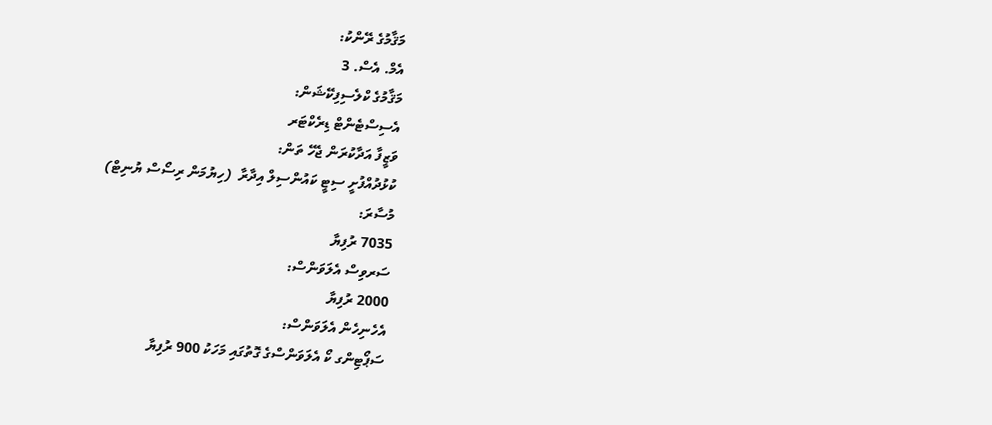މަޤާމުގެ ރޭންކު:
އެމް. އެސް. 3
މަޤާމުގެ ކްލެސިފިކޭޝަން:
އެސިސްޓެންޓް ޑިރެކްޓަރ
ވަޒީފާ އަދާކުރަން ޖެހޭ ތަން:
ކުޅުދުއްފުށީ ސިޓީ ކައުންސިލް އިދާރާ  (ހިޔުމަން ރިސޯސް ޔުނިޓް)
މުސާރަ:
7035 ރުފިޔާ
ސަރވިސް އެލަވަންސް:
2000 ރުފިޔާ
އެހެނިހެން އެލަވަންސް:
ސަޕޯޓިންގ ކޯ އެލަވަންސްގެ ގޮތުގައި މަހަކު 900 ރުފިޔާ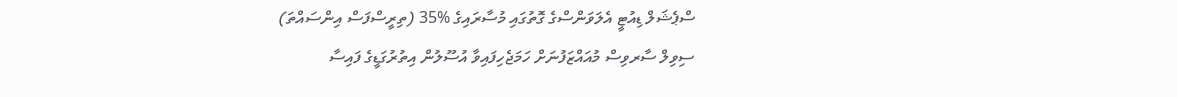ސްޕެޝަލް ޑިއުޓީ އެލަވަންސްގެ ގޮތުގައި މުސާރައިގެ %35 (ތިރީސްފަސް އިންސައްތަ)
ސިވިލް ސާރވިސް މުއައްޒަފުނަށް ހަމަޖެހިފައިވާ އުސޫލުން އިތުރުގަޑީގެ ފައިސާ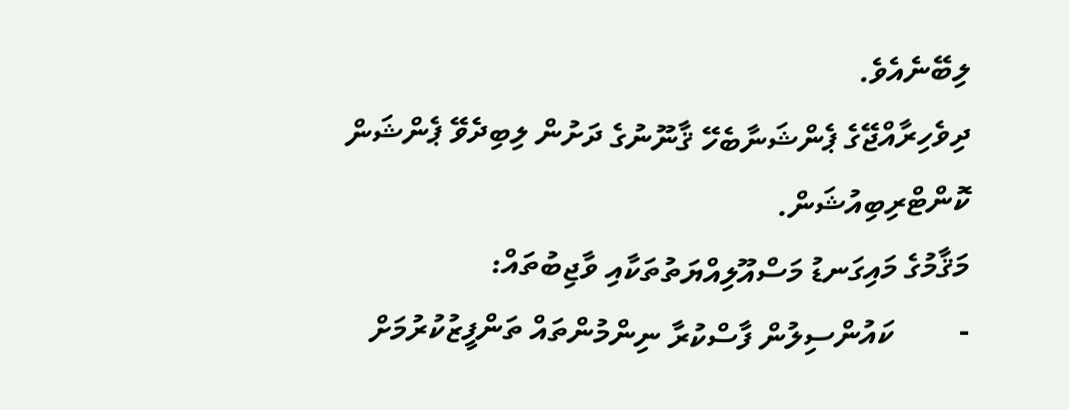ލިބޭނެއެވެ.
ދިވެހިރާއްޖޭގެ ޕެންޝަނާބެހޭ ޤާނޫނުގެ ދަށުން ލިބިދެވޭ ޕެންޝަން ކޮންޓްރިބިއުޝަން.
މަޤާމުގެ މައިގަނޑު މަސްއޫލިއްޔަތުތަކާއި ވާޖިބުތައް:
-        ކައުންސިލުން ފާސްކުރާ ނިންމުންތައް ތަންފީޒުކުރުމަށް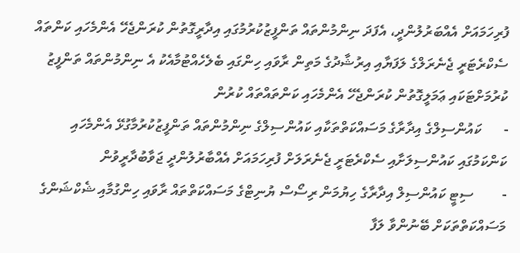ފުރިހަމައަށް އެއްބަރުލުންދީ، އެފަދަ ނިންމުންތައް ތަންފީޒުކުރުމުގައި އިދާރީގޮތުން ކުރަންޖެހޭ އެންމެހައި ކަންތައް ސެކްރެޓަރީ ޖެނެރަލްގެ ލަފަޔާއި އިރުޝާދުގެ މަތިން ރާވައި ހިންގައި ބެލެހެއްޓުމާއެކު އެ ނިންމުންތައް ތަންފީޒު ކުރުމަށްޓަކައި ޢަމަލީގޮތުން ކުރަންޖެހޭ އެންމެހައި ކަންތައްތައް ކުރުން
-      ކައުންސިލްގެ އިދާރާގެ މަސައްކަތްތަކާއި ކައުންސިލްގެ ނިންމުންތައް ތަންފީޒުކުރުމާގުޅޭ އެންމެހައި ކަންކަމުގައި ކައުންސިލަށާއި ސެކްރެޓަރީ ޖެނެރަލަށް ފުރިހަމައަށް އެއްބާރުލުންދީ ޖަވާބުދާރީވުން
-        ސިޓީ ކައުންސިލް އިދާރާގެ ހިޔުމަން ރިސޯސް ޔުނިޓްގެ މަސައްކަތްތައް ރާވައި ހިންގުމާއި ޝެކްޝަންގެ މަސައްކަތްތަކަށް ބޭނުންވާ ލަފާ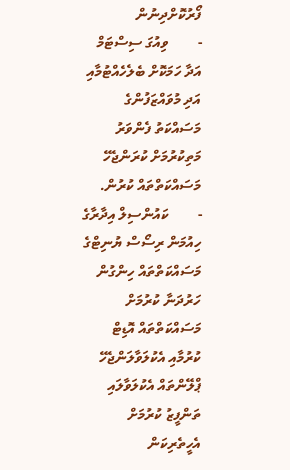ފޯރުކޮށްދިނުން
-        ވިއުގަ ސިސްޓަމް އަދާ ހަމަކޮށް ބެލެހެއްޓުމާއި އަދި މުވައްޒަފުންގެ މަސައްކަތު ފެންވަރު މަތިކުރުމަށް ކުރަންޖެހޭ މަސައްކަތްތައް ކުރުން.
-        ކައުންސިލް އިދާރާގެ ހިއުމަން ރިސޯސް ޔުނިޓްގެ މަސައްކަތްތައް ހިންގުން ހަރުދަނާ ކުރުމަށް މަސައްކަތްތައް އޮޑިޓް ކުރުމާއި އެކުލަވާލަންޖެހޭ ޕްލޭންތައް އެކުލަވާލައި ތަންފީޒު ކުރުމަށް އެހީތެރިކަން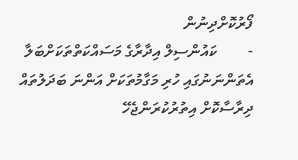ފޯރުކޮށްދިނުން
-        ކައުންސިލް އިދާރާގެ މަސައްކަތްތަކަށްބަލާ އެތަންނަނުގައި ހުރި މަގާމުތަކަށް އަންނަ ބަދަލުތައް ދިރާސާކޮށް އިތުރުކުރަންޖެހޭ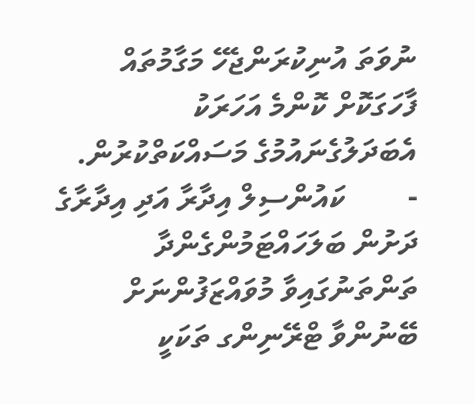ނުވަތަ އުނިކުރަންޖެހޭ މަގާމުތައް ފާހަގަކޮށް ކޮންމެ އަހަރަކު އެބަދަލުގެނައުމުގެ މަސައްކަތްކުރުން.
-        ކައުންސިލް އިދާރާ އަދި އިދާރާގެ ދަށުން ބަލަހައްޓަމުންގެންދާ ތަންތަނުގައިވާ މުވައްޒަފުންނަށް ބޭނުންވާ ޓްރޭނިންގ ތަކަކީ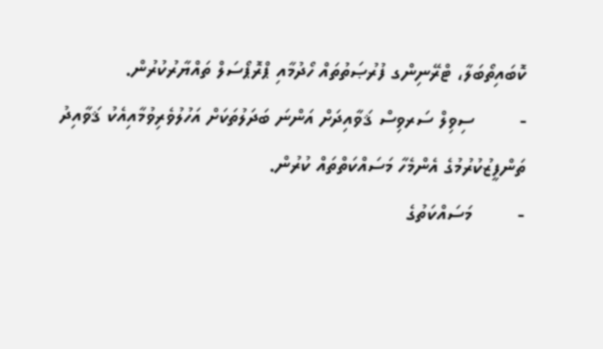ކޮބައިތޯބަލާ، ޓްރޭނިންގ ފުރުޞަތުތައް ހޯދުމާއި ޕްރޮޕޯސަލް ތައްޔާރުކުރުން.
-        ސިވިލް ސަރވިސް ޤަވާއިދަށް އަންނަ ބަދަލުތަކަށް އަހުލުވެރިވުމާއިއެކު ޤަވާއިދު ތަންފީޒުކުރުމުގެ އެންމެހާ މަސައްކަތްތައް ކުރުން.
-        މަސައްކަތުގެ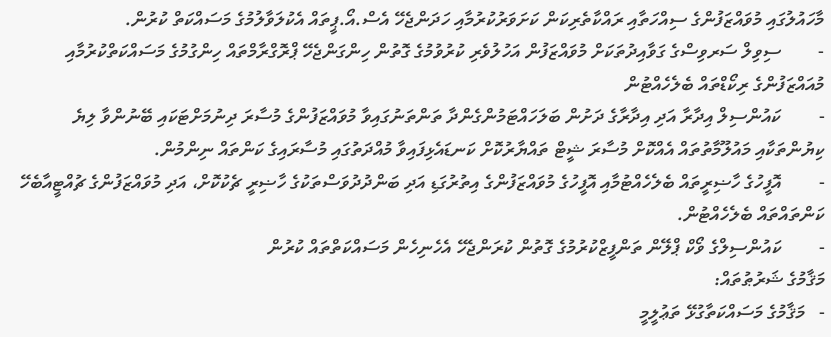މާހައުލުގައި މުވައްޒަފުންގެ ސިއްހަތާއި ރައްކާތެރިކަން ކަށަވަރުކުރުމާއި ހަދަންޖެހޭ އެސް.އޯ.ޕީތައް އެކުލަވާލުމުގެ މަސައްކަތް ކުރުން.
-        ސިވިލް ސަރވިސްގެ ގަވާއިދުތަކަށް މުވައްޒަފުން އަހުލުވެރި ކުރުވުމުގެ ގޮތުން ހިންގަންޖެހޭ ޕްރޮގްރާމްތައް ހިންގުމުގެ މަސައްކަތްކުރުމާއި މުއައްޒަފުންގެ ރިކޯޑްތައް ބެލެހެއްޓުން
-        ކައުންސިލް އިދާރާ އަދި އިދާރާގެ ދަށުން ބަލަހައްޓަމުންގެންދާ ތަންތަނުގައިވާ މުވައްޒަފުންގެ މުސާރަ ދިނުމަށްޓަކައި ބޭނުންވާ ލިޔެ ކިޔުންތަކާއި މައުލޫމާތުތައް އެއްކޮށް މުސާރަ ޝީޓް ތައްޔާރުކޮށް ކަނޑައެޅިފައިވާ މުއްދަތުގައި މުސާރައިގެ ކަންތައް ނިންމުން.
-        އޮފީހުގެ ހާޟިރީތައް ބެލެހެއްޓުމާއި އޮފީހުގެ މުވައްޒަފުންގެ އިތުރުގަޑި އަދި ބަންދުދުވަސްތަކުގެ ހާޟިރީ ޗެކުކޮށް، އަދި މުވައްޒަފުންގެ ޗުއްޓީއާބެހޭ ކަންތައްތައް ބެލެހެއްޓުން.
-        ކައުންސިލްގެ ވޯކް ޕްލޭން ތަންފީޒްކުރުމުގެ ގޮތުން ކުރަންޖެހޭ އެހެނިހެން މަސައްކަތްތައް ކުރުން
މަޤާމުގެ ޝަރުޠުތައް:
-   މަޤާމުގެ މަސައްކަތާގުޅޭ ތަޢުލީމީ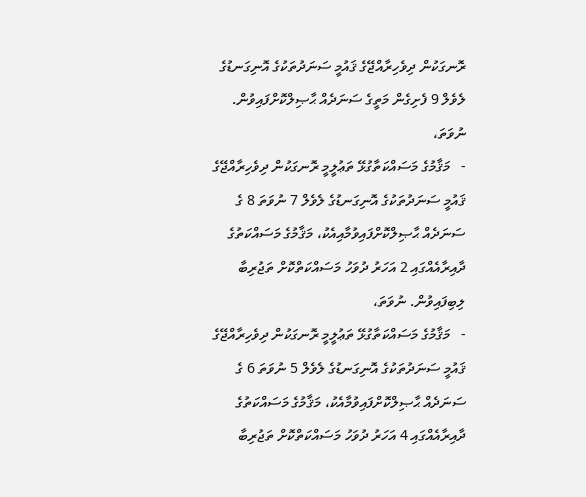ރޮނގަކުން ދިވެހިރާއްޖޭގެ ޤައުމީ ސަނަދުތަކުގެ އޮނިގަނޑުގެ ލެވެލް 9 ފެށިގެން މަތީގެ ސަނަދެއް ޙާޞިލްކޮށްފައިވުން. ނުވަތަ،
-   މަޤާމުގެ މަސައްކަތާގުޅޭ ތަޢުލީމީ ރޮނގަކުން ދިވެހިރާއްޖޭގެ ޤައުމީ ސަނަދުތަކުގެ އޮނިގަނޑުގެ ލެވެލް 7 ނުވަތަ 8 ގެ ސަނަދެއް ޙާޞިލްކޮށްފައިވުމާއިއެކު، މަޤާމުގެ މަސައްކަތުގެ ދާއިރާއެއްގައި 2 އަހަރު ދުވަހު މަސައްކަތްކޮށް ތަޖުރިބާ ލިބިފައިވުން. ނުވަތަ،
-   މަޤާމުގެ މަސައްކަތާގުޅޭ ތަޢުލީމީ ރޮނގަކުން ދިވެހިރާއްޖޭގެ ޤައުމީ ސަނަދުތަކުގެ އޮނިގަނޑުގެ ލެވެލް 5 ނުވަތަ 6 ގެ ސަނަދެއް ޙާޞިލްކޮށްފައިވުމާއެކު، މަޤާމުގެ މަސައްކަތުގެ ދާއިރާއެއްގައި 4 އަހަރު ދުވަހު މަސައްކަތްކޮށް ތަޖުރިބާ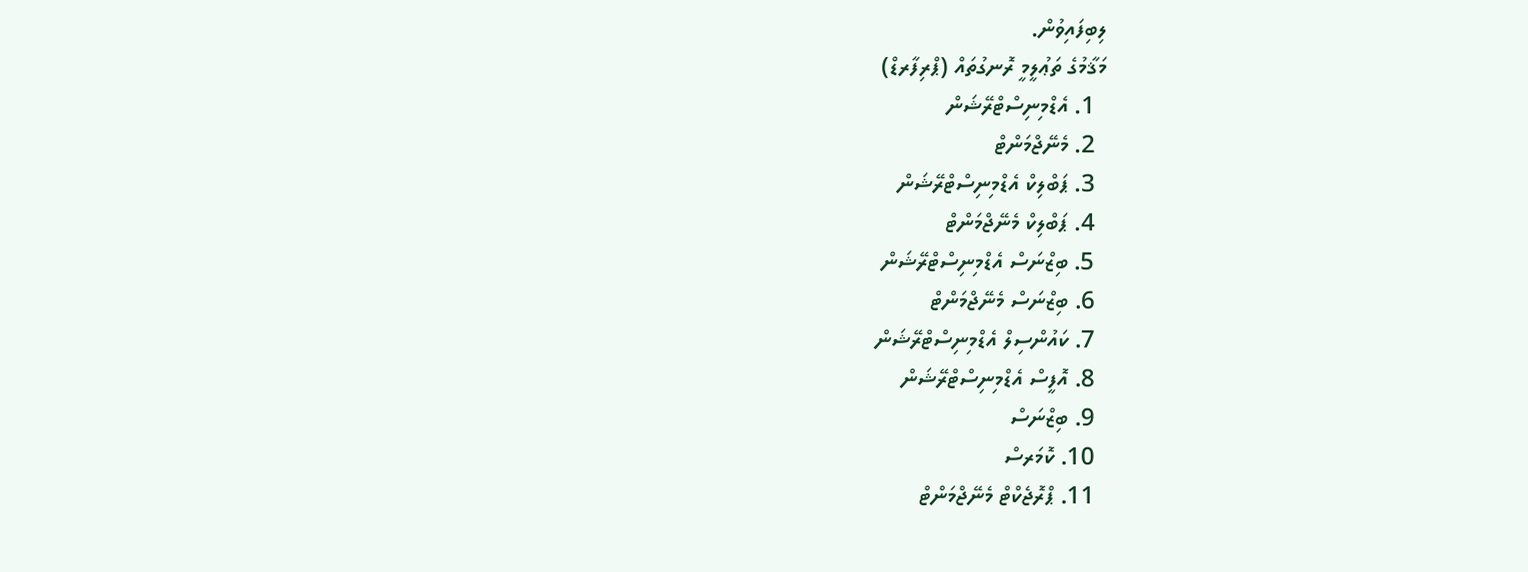ލިބިފައިވުން.
މަޤާމުގެ ތަޢުލީމީ ރޮނގުތައް (ޕްރިފާރޑް)
  1. އެޑްމިނިސްޓްރޭޝަން
  2. މެނޭޖްމަންޓް
  3. ޕަބްލިކް އެޑްމިނިސްޓްރޭޝަން
  4. ޕަބްލިކް މެނޭޖްމަންޓް
  5. ބިޒްނަސް އެޑްމިނިސްޓްރޭޝަން
  6. ބިޒްނަސް މެނޭޖްމަންޓް
  7. ކައުންސިލް އެޑްމިނިސްޓްރޭޝަން
  8. އޮފީސް އެޑްމިނިސްޓްރޭޝަން
  9. ބިޒްނަސް
  10. ކޮމަރސް
  11. ޕްރޮޖެކްޓް މެނޭޖްމަންޓް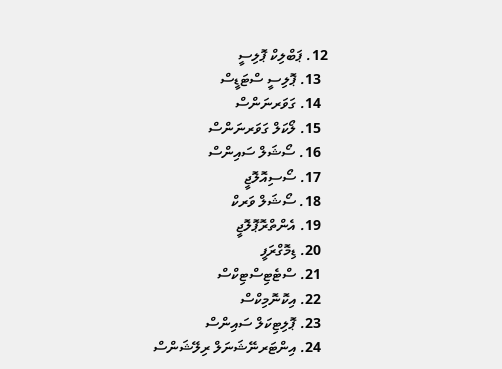12. ޕަބްލިކް ޕޮލިސީ
  13. ޕޮލިސީ ސްޓަޑީސް
  14. ގަވަރނަންސް
  15. ލޯކަލް ގަވަރނަންސް
  16. ސޯޝަލް ސައިންސް
  17. ސޯސިއޮލޮޖީ
  18. ސޯޝަލް ވަރކް
  19. އެންތްރޮޕޮލޮޖީ
  20. ޑިމޮގްރަފީ
  21. ސްޓެޓިސްޓިކްސް
  22. އިކޮނޮމިކްސް
  23. ޕޮލިޓިކަލް ސައިންސް
  24. އިންޓަރނޭޝަނަލް ރިލޭޝަންސް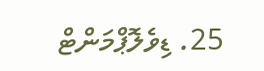25. ޑިވެލޮޕްމަންޓް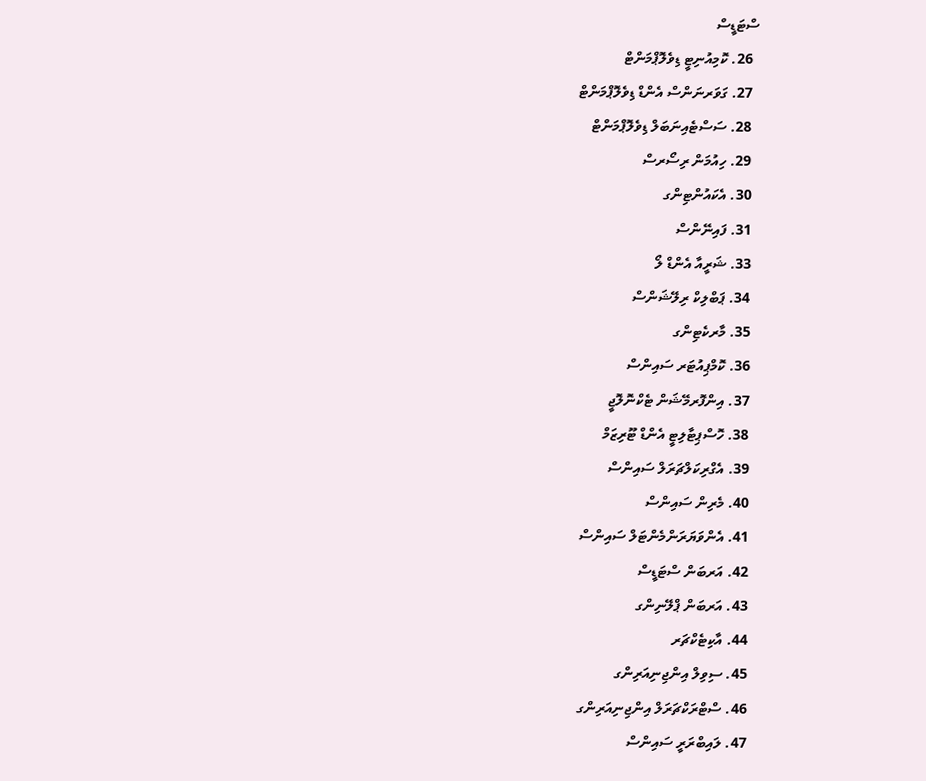ސްޓަޑީސް
  26. ކޮމިއުނިޓީ ޑިވެލޮޕްމަންޓް
  27. ގަވަރނަންސް އެންޑް ޑިވެލޮޕްމަންޓް
  28. ސަސްޓެއިނަބަލް ޑިވެލޮޕްމަންޓް
  29. ހިއުމަން ރިސޯރސް
  30. އެކައުންޓިންގ
  31. ފައިނޭންސް
  33. ޝަރީއާ އެންޑް ލޯ
  34. ޕަބްލިކް ރިލޭޝަންސް
  35. މާރކެޓިންގ
  36. ކޮމްޕިއުޓަރ ސައިންސް
  37. އިންފޮރމޭޝަން ޓެކްނޮލޮޖީ
  38. ހޮސްޕިޓާލިޓީ އެންޑް ޓޫރިޒަމް
  39. އެގްރިކަލްޗަރަލް ސައިންސް
  40. މެރިން ސައިންސް
  41. އެންވަޔަރަންމެންޓަލް ސައިންސް
  42. އަރބަން ސްޓަޑީސް
  43. އަރބަން ޕްލޭނިންގ
  44. އާކިޓެކްޗަރ
  45. ސިވިލް އިންޖިނިއަރިންގ
  46. ސްޓްރަކްޗަރަލް އިންޖިނިއަރިންގ
  47. ލައިބްރަރީ ސައިންސް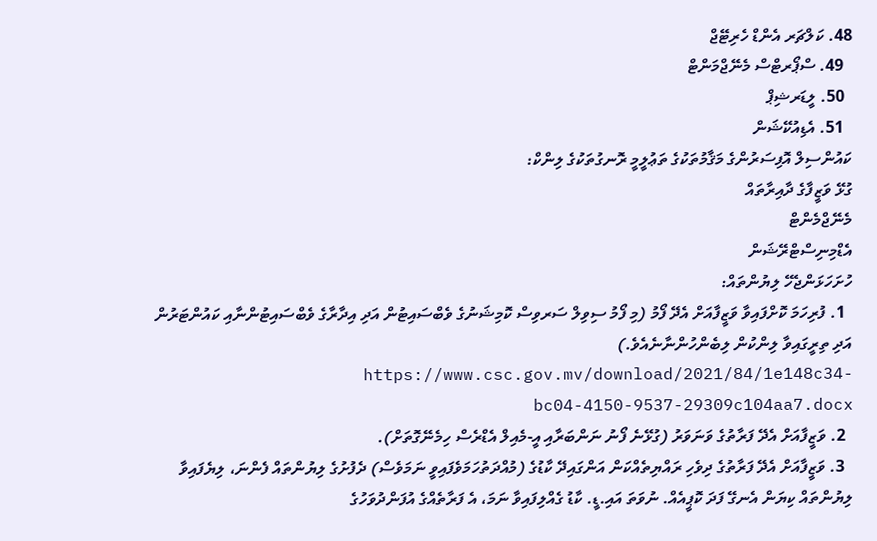48. ކަލްޗަރ އެންޑް ހެރިޓޭޖް
  49. ސްޕޯރޓްސް މެނޭޖްމަންޓް
  50. ލީޑަރޝިޕް
  51. އެޑިއުކޭޝަން
ކައުންސިލް އޮފިސަރުންގެ މަޤާމުތަކުގެ ތަޢުލީމީ ރޮނގުތަކުގެ ލިންކް:
ގުޅޭ ވަޒީފާގެ ދާއިރާތައް
މެނޭޖްމެންޓް
އެޑްމިނިސްޓްރޭޝަން
ހުށަހަޅަންޖެހޭ ލިޔުންތައް:
  1. ފުރިހަމަ ކޮށްފައިވާ ވަޒީފާއަށް އެދޭ ފޯމު (މި ފޯމު ސިވިލް ސަރވިސް ކޮމިޝަނުގެ ވެބްސައިޓުން އަދި އިދާރާގެ ވެބްސައިޓުންނާއި ކައުންޓަރުން އަދި ތިރީގައިވާ ލިންކުން ލިބެންހުންނާނެއެވެ.)  https://www.csc.gov.mv/download/2021/84/1e148c34-bc04-4150-9537-29309c104aa7.docx
  2. ވަޒީފާއަށް އެދޭ ފަރާތުގެ ވަނަވަރު (ގުޅޭނެ ފޯނު ނަންބަރާއި އީ-މެއިލް އެޑްރެސް ހިމެނޭގޮތަށް).
  3. ވަޒީފާއަށް އެދޭ ފަރާތުގެ ދިވެހި ރައްޔިތެއްކަން އަންގައިދޭ ކާޑުގެ (މުއްދަތުހަމަވެފައިވީ ނަމަވެސް) ދެފުށުގެ ލިޔުންތައް ފެންނަ، ލިޔެފައިވާ ލިޔުންތައް ކިޔަން އެނގޭ ފަދަ ކޮޕީއެއް. ނުވަތަ އައި.ޑީ. ކާޑު ގެއްލިފައިވާ ނަމަ، އެ ފަރާތެއްގެ އުފަންދުވަހުގެ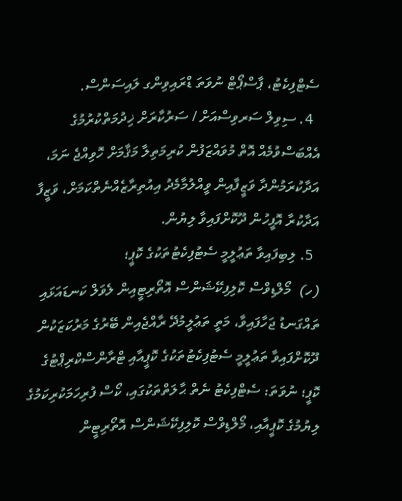ސެޓްފިކެޓު، ޕާސްޕޯޓް ނުވަތަ ޑްރައިވިންގ ލައިސަންސް.
  4. ސިވިލް ސަރވިސްއަށް / ސަރުކާރަށް ޚިދުމަތްކުރުމުގެ އެއްބަސްވުމެއް އޮތް މުވައްޒަފުން ކުރިމަތިލާ މަޤާމަށް ހޮވިއްޖެ ނަމަ، އަދާކުރަމުންދާ ވަޒީފާއިން ވީއްލުމާމެދު އިއުތިރާޒެއްނެތްކަމަށް، ވަޒީފާ އަދާކުރާ އޮފީހުން ދޫކޮށްފައިވާ ލިޔުން.
  5. ލިބިފައިވާ ތަޢުލީމީ ސެޓުފިކެޓުތަކުގެ ކޮޕީ؛
(ހ)  މޯލްޑިވްސް ކޮލިފިކޭޝަންސް އޮތޯރިޓީއިން ލެވަލް ކަނޑައަޅައި ތައްގަނޑު ޖަހާފައިވާ، މަތީ ތަޢުލީމުދޭ ރާއްޖެއިން ބޭރުގެ މަރުކަޒަކުން ދޫކޮށްފައިވާ ތަޢުލީމީ ސެޓުފިކެޓުތަކުގެ ކޮޕީއާއި ޓްރާންސްކްރިޕްޓުގެ ކޮޕީ؛ ނުވަތަ: ސެޓްފިކެޓު ނެތް ޙާލަތްތަކުގައި، ކޯސް ފުރިހަމަކުރިކަމުގެ ލިޔުމުގެ ކޮޕީއާއި، މޯލްޑިވްސް ކޮލިފިކޭޝަންސް އޮތޯރިޓީން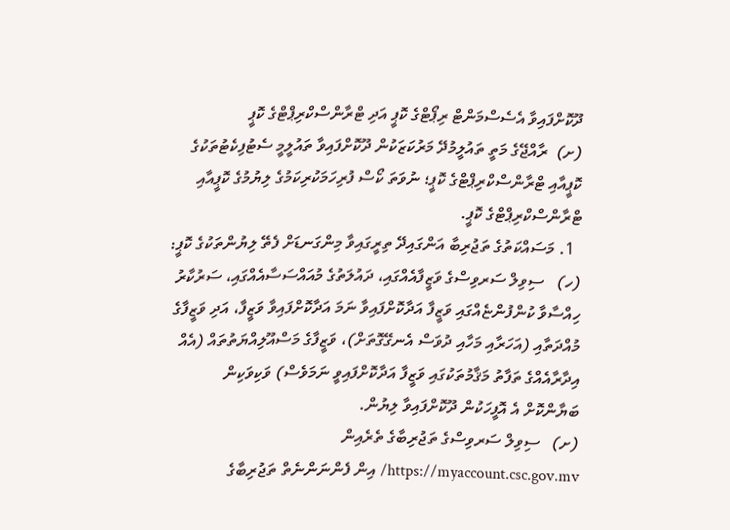ދޫކޮށްފައިވާ އެސެސްމަންޓް ރިޕޯޓްގެ ކޮޕީ އަދި ޓްރާންސްކްރިޕްޓްގެ ކޮޕީ
(ށ)  ރާއްޖޭގެ މަތީ ތައުލީމުދޭ މަރުކަޒަކުން ދޫކޮށްފައިވާ ތައުލީމީ ސެޓުފިކެޓުތަކުގެ ކޮޕީއާއި ޓްރާންސްކްރިޕްޓްގެ ކޮޕީ؛ ނުވަތަ ކޯސް ފުރިހަމަކުރިކަމުގެ ލިޔުމުގެ ކޮޕީއާއި ޓްރާންސްކްރިޕްޓްގެ ކޮޕީ.
  1. މަސައްކަތުގެ ތަޖުރިބާ އަންގައިދޭ ތިރީގައިވާ މިންގަނޑަށް ފެތޭ ލިޔުންތަކުގެ ކޮޕީ:
(ހ)   ސިވިލް ސަރވިސްގެ ވަޒީފާއެއްގައި، ދައުލަތުގެ މުއައްސަސާއެއްގައި، ސަރުކާރު ހިއްސާވާ ކުންފުންޏެއްގައި ވަޒީފާ އަދާކޮށްފައިވާ ނަމަ އަދާކޮށްފައިވާ ވަޒީފާ، އަދި ވަޒީފާގެ މުއްދަތާއި (އަހަރާއި މަހާއި ދުވަސް އެނގޭގޮތަށް)، ވަޒީފާގެ މަސްއޫލިއްޔަތުތައް (އެއް އިދާރާއެއްގެ ތަފާތު މަޤާމުތަކުގައި ވަޒީފާ އަދާކޮށްފައިވީ ނަމަވެސް) ވަކިވަކިން ބަޔާންކޮށް އެ އޮފީހަކުން ދޫކޮށްފައިވާ ލިޔުން.
(ށ)   ސިވިލް ސަރވިސްގެ ތަޖުރިބާގެ ތެރެއިން https://myaccount.csc.gov.mv/ އިން ފެންނަންނެތް ތަޖުރިބާގެ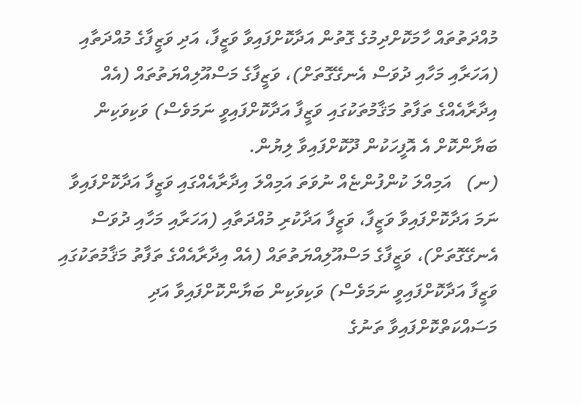މުއްދަތުތައް ހާމަކޮށްދިމުގެ ގޮތުން އަދާކޮށްފައިވާ ވަޒީފާ، އަދި ވަޒީފާގެ މުއްދަތާއި (އަހަރާއި މަހާއި ދުވަސް އެނގޭގޮތަށް)، ވަޒީފާގެ މަސްއޫލިއްޔަތުތައް (އެއް އިދާރާއެއްގެ ތަފާތު މަޤާމުތަކުގައި ވަޒީފާ އަދާކޮށްފައިވީ ނަމަވެސް) ވަކިވަކިން ބަޔާންކޮށް އެ އޮފީހަކުން ދޫކޮށްފައިވާ ލިޔުން.
(ނ)   އަމިއްލަ ކުންފުންޏެއް ނުވަތަ އަމިއްލަ އިދާރާއެއްގައި ވަޒީފާ އަދާކޮށްފައިވާ ނަމަ އަދާކޮށްފައިވާ ވަޒީފާ، ވަޒީފާ އަދާކުރި މުއްދަތާއި (އަހަރާއި މަހާއި ދުވަސް އެނގޭގޮތަށް)، ވަޒީފާގެ މަސްއޫލިއްޔަތުތައް (އެއް އިދާރާއެއްގެ ތަފާތު މަޤާމުތަކުގައި ވަޒީފާ އަދާކޮށްފައިވީ ނަމަވެސް) ވަކިވަކިން ބަޔާންކޮށްފައިވާ އަދި މަސައްކަތްކޮށްފައިވާ ތަނުގެ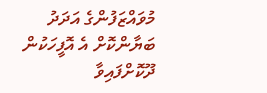މުވައްޒަފުންގެ އަދަދު ބަޔާންކޮށް އެ އޮފީހަކުން ދޫކޮށްފައިވާ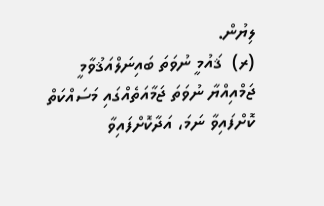ލިޔުން.
(ރ)  ޤައުމީ ނުވަތަ ބައިނަލްއަޤުވާމީ ޖަމްއިއްޔާ ނުވަތަ ޖަމާއަތެއްގައި މަސައްކަތް ކޮށްފައިވާ ނަމަ، އަދާކޮށްފައިވާ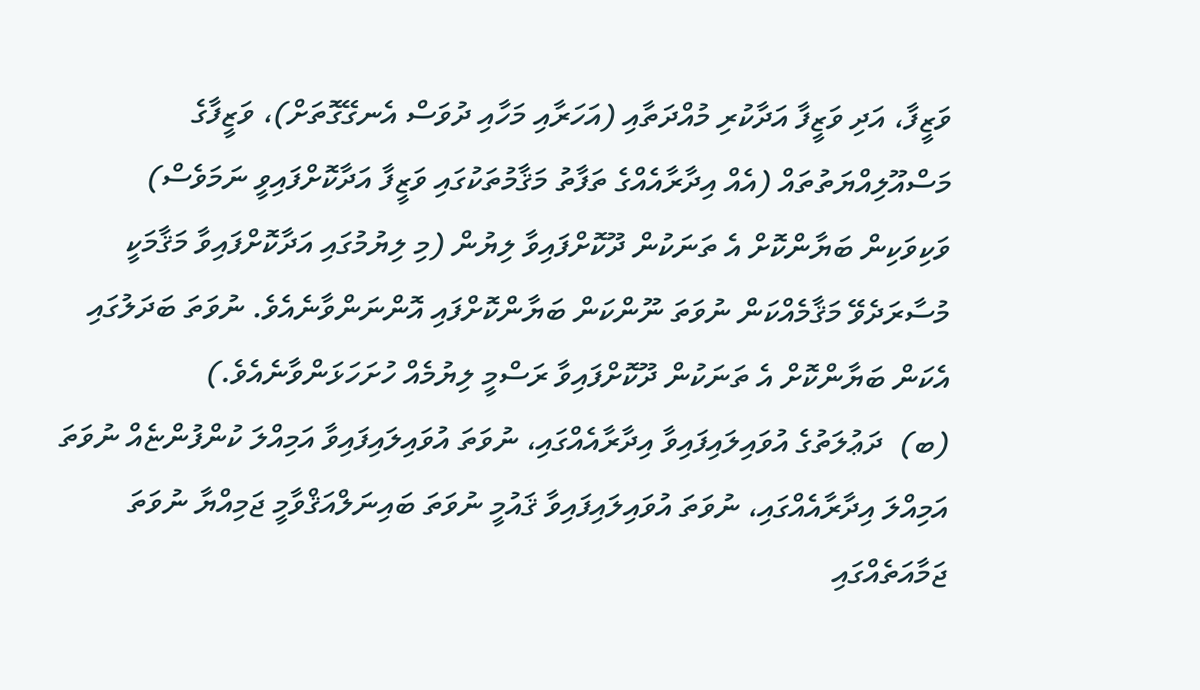ވަޒީފާ، އަދި ވަޒީފާ އަދާކުރި މުއްދަތާއި (އަހަރާއި މަހާއި ދުވަސް އެނގޭގޮތަށް)، ވަޒީފާގެ މަސްއޫލިއްޔަތުތައް (އެއް އިދާރާއެއްގެ ތަފާތު މަޤާމުތަކުގައި ވަޒީފާ އަދާކޮށްފައިވީ ނަމަވެސް) ވަކިވަކިން ބަޔާންކޮށް އެ ތަނަކުން ދޫކޮށްފައިވާ ލިޔުން (މި ލިޔުމުގައި އަދާކޮށްފައިވާ މަޤާމަކީ މުސާރަދެވޭ މަޤާމެއްކަން ނުވަތަ ނޫންކަން ބަޔާންކޮށްފައި އޮންނަންވާނެއެވެ. ނުވަތަ ބަދަލުގައި އެކަން ބަޔާންކޮށް އެ ތަނަކުން ދޫކޮށްފައިވާ ރަސްމީ ލިޔުމެއް ހުށަހަޅަންވާނެއެވެ.)
(ބ)  ދަޢުލަތުގެ އުވައިލައިފައިވާ އިދާރާއެއްގައި، ނުވަތަ އުވައިލައިފައިވާ އަމިއްލަ ކުންފުންޏެއް ނުވަތަ އަމިއްލަ އިދާރާއެއްގައި، ނުވަތަ އުވައިލައިފައިވާ ޤައުމީ ނުވަތަ ބައިނަލްއަޤްވާމީ ޖަމިއްޔާ ނުވަތަ ޖަމާއަތެއްގައި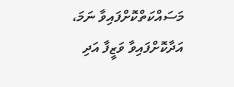މަސައްކަތްކޮށްފައިވާ ނަމަ، އަދާކޮށްފައިވާ ވަޒީފާ އަދި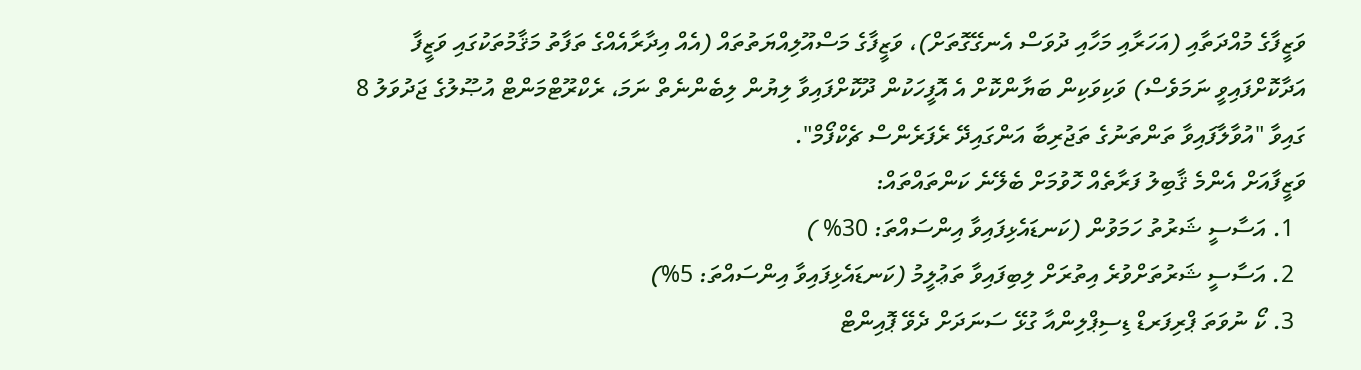ވަޒީފާގެ މުއްދަތާއި (އަހަރާއި މަހާއި ދުވަސް އެނގޭގޮތަށް)، ވަޒީފާގެ މަސްއޫލިއްޔަތުތައް (އެއް އިދާރާއެއްގެ ތަފާތު މަޤާމުތަކުގައި ވަޒީފާ އަދާކޮށްފައިވީ ނަމަވެސް) ވަކިވަކިން ބަޔާންކޮށް އެ އޮފީހަކުން ދޫކޮށްފައިވާ ލިޔުން ލިބެންނެތް ނަމަ، ރެކްރޫޓްމަންޓް އުޞޫލުގެ ޖަދުވަލު 8 ގައިވާ "އުވާލާފައިވާ ތަންތަނުގެ ތަޖުރިބާ އަންގައިދޭ ރެފަރެންސް ޗެކްފޯމް".
ވަޒީފާއަށް އެންމެ ޤާބިލު ފަރާތެއް ހޮވުމަށް ބެލޭނެ ކަންތައްތައް:
  1. އަސާސީ ޝަރުތު ހަމަވުން (ކަނޑައެޅިފައިވާ އިންސައްތަ: 30% )
  2. އަސާސީ ޝަރުތަށްވުރެ އިތުރަށް ލިބިފައިވާ ތަޢުލީމު (ކަނޑައެޅިފައިވާ އިންސައްތަ: 5%)
  3. ކޯ ނުވަތަ ޕްރިފަރޑް ޑިސިޕްލިންއާ ގުޅޭ ސަނަދަށް ދެވޭ ޕޮއިންޓް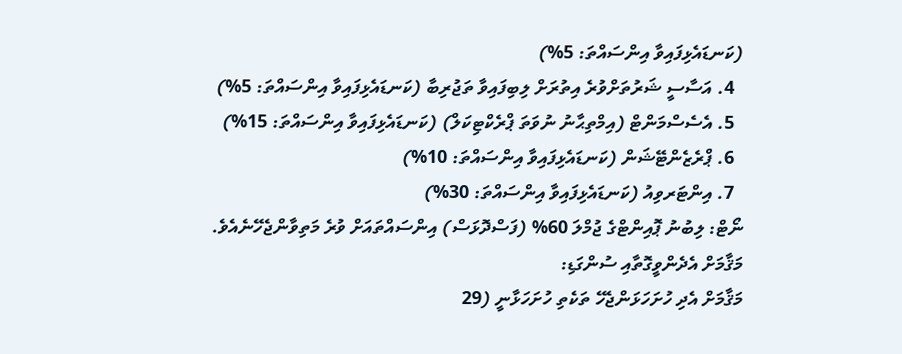(ކަނޑައެޅިފައިވާ އިންސައްތަ: 5%)
  4. އަސާސީ ޝަރުތަށްވުރެ އިތުރަށް ލިބިފައިވާ ތަޖުރިބާ (ކަނޑައެޅިފައިވާ އިންސައްތަ: 5%)
  5. އެސެސްމަންޓް (އިމްތިޙާނު ނުވަތަ ޕްރެކްޓިކަލް) (ކަނޑައެޅިފައިވާ އިންސައްތަ: 15%)
  6. ޕްރެޒެންޓޭޝަން (ކަނޑައެޅިފައިވާ އިންސައްތަ: 10%)
  7. އިންޓަރވިއު (ކަނޑައެޅިފައިވާ އިންސައްތަ: 30%)
ނޯޓް: ލިބުނު ޕޮއިންޓްގެ ޖުމްލަ 60% (ފަސްދޮޅަސް) އިންސައްތައަށް ވުރެ މަތިވާންޖެހޭނެއެވެ.
މަޤާމަށް އެދެންވީގޮތާއި ސުންގަޑި:
މަޤާމަށް އެދި ހުށަހަޅަންޖެހޭ ތަކެތި ހުށަހަޅާނީ (29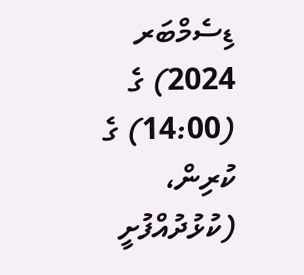ޑިސެމްބަރ 2024) ގެ (14:00) ގެ ކުރިން، (ކުޅުދުއްފުށީ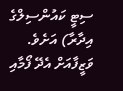ސިޓީ ކައުންސިލްގެ އިދާރާ) އަށެވެ. ވަޒީފާއަށް އެދޭ ފޯމާއި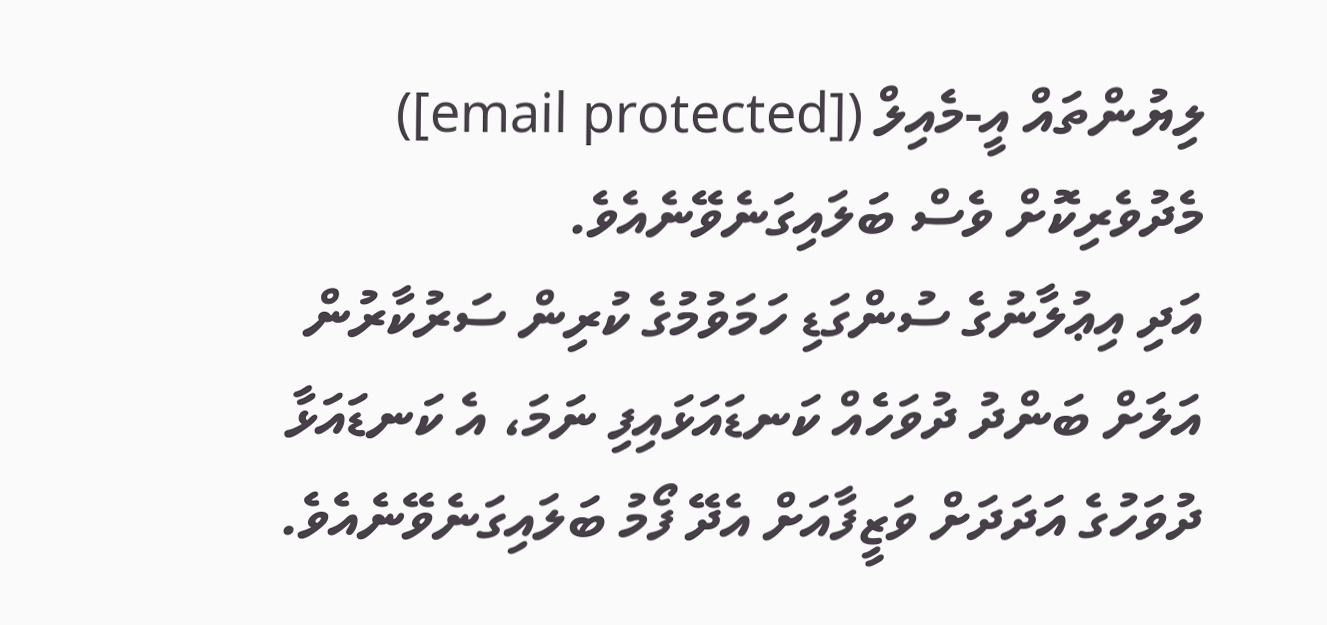ލިޔުންތައް އީ-މެއިލް ([email protected]) މެދުވެރިކޮށް ވެސް ބަލައިގަނެވޭނެއެވެ.
އަދި އިޢުލާނުގެ ސުންގަޑި ހަމަވުމުގެ ކުރިން ސަރުކާރުން އަލަށް ބަންދު ދުވަހެއް ކަނޑައަޅައިފި ނަމަ، އެ ކަނޑައަޅާ ދުވަހުގެ އަދަދަށް ވަޒީފާއަށް އެދޭ ފޯމު ބަލައިގަނެވޭނެއެވެ.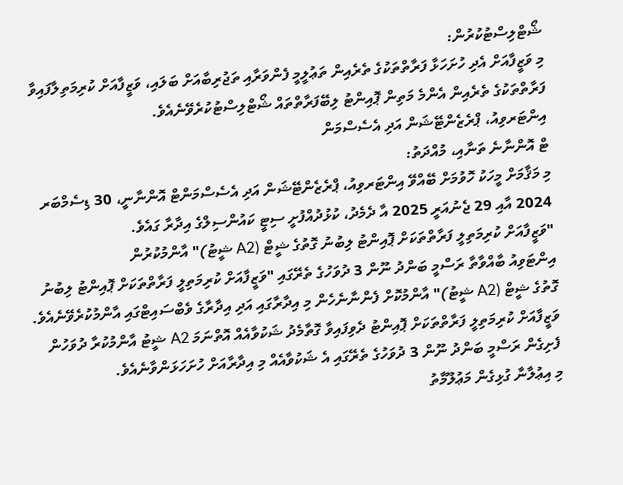ޝޯޓްލިސްޓުކުރުން:
މި ވަޒީފާއަށް އެދި ހުށަހަޅާ ފަރާތްތަކުގެ ތެރެއިން ތަޢުލީމީ ފެންވަރާއި ތަޖުރިބާއަށް ބަލައި، ވަޒީފާއަށް ކުރިމަތިލާފައިވާ ފަރާތްތަކުގެ ތެރެއިން އެންމެ މަތިން ޕޮއިންޓު ލިބޭފަރާތްތައް ޝޯޓްލިސްޓުކުރެވޭނެއެވެ.
އިންޓަރވިއު، ޕްރެޒެންޓޭޝަން އަދި އެސެސްމަން
ޓް އޮންނާނެ ތަނާއި، މުއްދަތު:
މި މަޤާމަށް މީހަކު ހޮވުމަށް ބޭއްވޭ އިންޓަރވިއު، ޕްރެޒެންޓޭޝަން އަދި އެސެސްމަންޓް އޮންނާނީ، 30 ޑިސެމްބަރ 2024 އާއި 29 ޖެނުއަރީ 2025 އާ ދެމެދު، ކުޅުދުއްފުށީ ސިޓީ ކައުންސިލްގެ އިދާރާ ގައެވެ.
"ވަޒީފާއަށް ކުރިމަތިލީ ފަރާތްތަކަށް ޕޮއިންޓު ލިބުނު ގޮތުގެ ޝީޓް (A2 ޝީޓު)" އާންމުކުރުން
އިންޓަވިއު ބާއްވާތާ ރަސްމީ ބަންދު ނޫން 3 ދުވަހުގެ ތެރޭގައި "ވަޒީފާއަށް ކުރިމަތިލީ ފަރާތްތަކަށް ޕޮއިންޓު ލިބުނު ގޮތުގެ ޝީޓް (A2 ޝީޓު)" އާންމުކޮށް ފެންނާނެހެން މި އިދާރާގައި އަދި އިދާރާގެ ވެބްސައިޓްގައި އާންމުކުރެވޭނެއެވެ. ވަޒީފާއަށް ކުރިމަތިލީ ފަރާތްތަކަށް ޕޮއިންޓު ދެވިފައިވާ ގޮތާމެދު ޝަކުވާއެއް އޮތްނަމަ A2 ޝީޓު އާންމުކުރާ ދުވަހުން ފެށިގެން ރަސްމީ ބަންދު ނޫން 3 ދުވަހުގެ ތެރޭގައި އެ ޝަކުވާއެއް މި އިދާރާއަށް ހުށަހަޅަންވާނެއެވެ.
މި އިޢުލާނާ ގުޅިގެން މަޢުލޫމާތު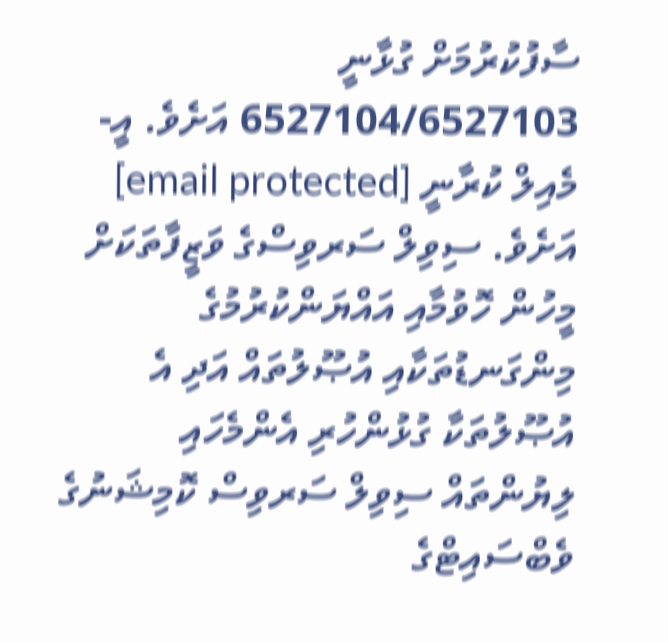ސާފުކުރުމަށް ގުޅާނީ 6527104/6527103 އަށެވެ. އީ-މެއިލް ކުރާނީ [email protected] އަށެވެ. ސިވިލް ސަރވިސްގެ ވަޒީފާތަކަށް މީހުން ހޮވުމާއި އައްޔަންކުރުމުގެ މިންގަނޑުތަކާއި އުޞޫލުތައް އަދި އެ އުޞޫލުތަކާ ގުޅުންހުރި އެންމެހައި ލިޔުންތައް ސިވިލް ސަރވިސް ކޮމިޝަނުގެ ވެބްސައިޓްގެ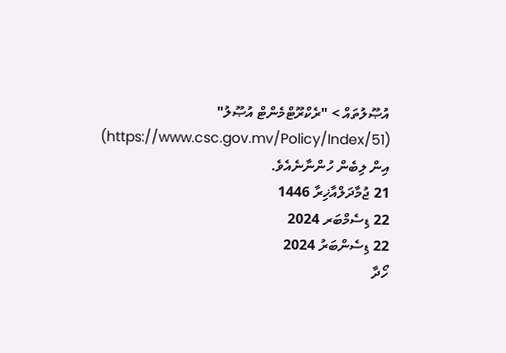އުޞޫލުތައް > "ރެކްރޫޓްމެންޓް އުޞޫލު" (https://www.csc.gov.mv/Policy/Index/51) އިން ލިބެން ހުންނާނެއެވެ.
21 ޖުމާދަލްއާޚިރާ 1446
22 ޑިސެމްބަރ 2024
22 ޑިސެންބަރު 2024
ހޯދާ